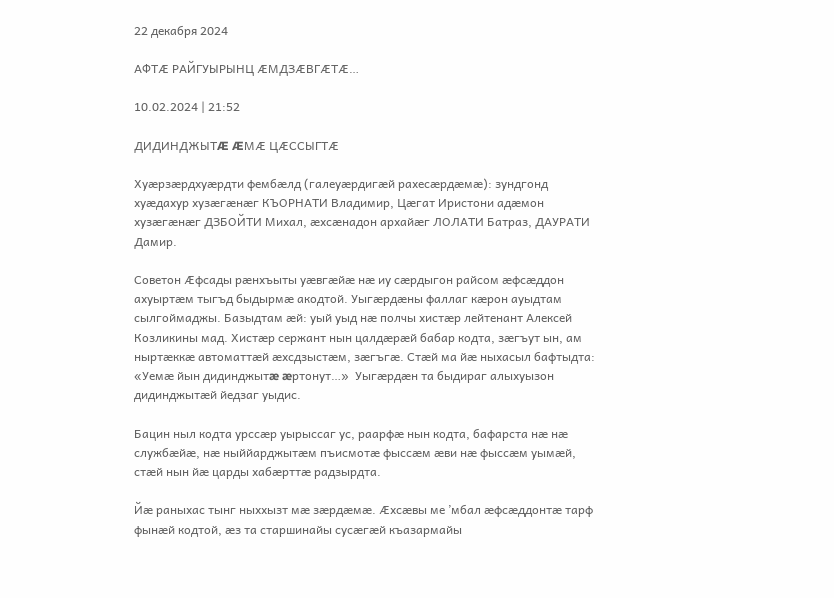22 декабря 2024

АФТÆ РАЙГУЫРЫНЦ ÆМДЗÆВГÆТÆ…

10.02.2024 | 21:52

ДИДИНДЖЫТÆ ÆМÆ ЦÆССЫГТÆ

Хуæрзæрдхуæрдти фембæлд (галеуæрдигæй рахесæрдæмæ): зундгонд хуæдахур хузæгæнæг КЪОРНАТИ Владимир, Цæгат Иристони адæмон хузæгæнæг ДЗБОЙТИ Михал, æхсæнадон архайæг ЛОЛАТИ Батраз, ДАУРАТИ Дамир.

Советон Æфсады рæнхъыты уæвгæйæ нæ иу сæрдыгон райсом æфсæддон ахуыртæм тыгъд быдырмæ акодтой. Уыгæрдæны фаллаг кæрон ауыдтам сылгоймаджы. Базыдтам æй: уый уыд нæ полчы хистæр лейтенант Алексей Козликины мад. Хистæр сержант нын цалдæрæй бабар кодта, зæгъут ын, ам ныртæккæ автоматтæй æхсдзыстæм, зæгъгæ. Стæй ма йæ ныхасыл бафтыдта: «Уемæ йын дидинджытæ æртонут…»  Уыгæрдæн та быдираг алыхуызон дидинджытæй йедзаг уыдис.

Бацин ныл кодта урссæр уырыссаг ус, раарфæ нын кодта, бафарста нæ нæ службæйæ, нæ ныййарджытæм пъисмотæ фыссæм æви нæ фыссæм уымæй, стæй нын йæ царды хабæрттæ радзырдта.

Йæ раныхас тынг ныххызт мæ зæрдæмæ. Æхсæвы ме ’мбал æфсæддонтæ тарф фынæй кодтой, æз та старшинайы сусæгæй къазармайы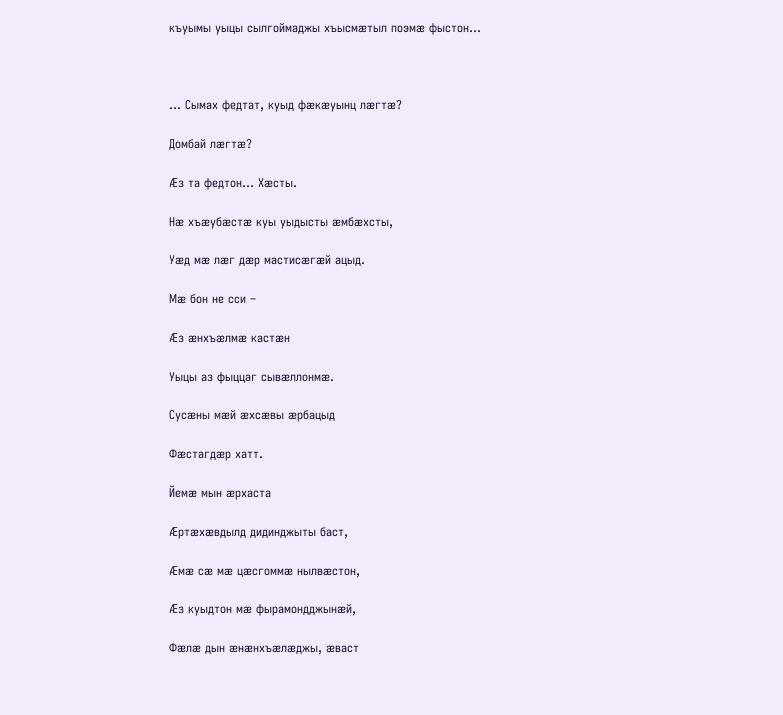къуымы уыцы сылгоймаджы хъысмæтыл поэмæ фыстон…



… Сымах федтат, куыд фæкæуынц лæгтæ?

Домбай лæгтæ?

Æз та федтон… Хæсты.

Нæ хъæубæстæ куы уыдысты æмбæхсты,

Уæд мæ лæг дæр мастисæгæй ацыд.

Мæ бон не сси –

Æз æнхъæлмæ кастæн

Уыцы аз фыццаг сывæллонмæ.

Сусæны мæй æхсæвы æрбацыд

Фæстагдæр хатт.

Йемæ мын æрхаста

Æртæхæвдылд дидинджыты баст,

Æмæ сæ мæ цæсгоммæ нылвæстон,

Æз куыдтон мæ фырамондджынæй,

Фæлæ дын æнæнхъæлæджы, æваст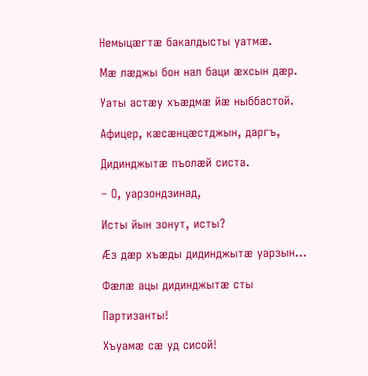Немыцæгтæ бакалдысты уатмæ.

Мæ лæджы бон нал баци æхсын дæр.

Уаты астæу хъæдмæ йæ ныббастой.

Афицер, кæсæнцæстджын, даргъ,

Дидинджытæ пъолæй систа.

– О, уарзондзинад,

Исты йын зонут, исты?

Æз дæр хъæды дидинджытæ уарзын…

Фæлæ ацы дидинджытæ сты

Партизанты!

Хъуамæ сæ уд сисой!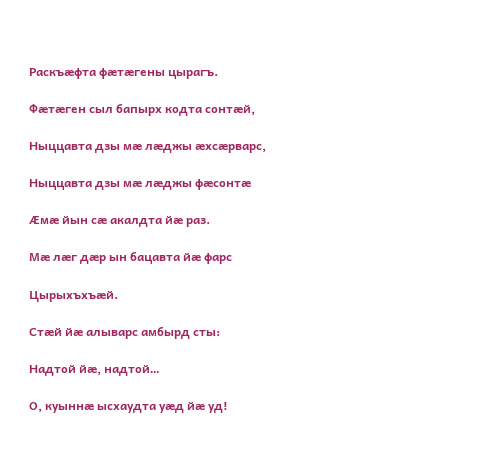Раскъæфта фæтæгены цырагъ.

Фæтæген сыл бапырх кодта сонтæй,

Ныццавта дзы мæ лæджы æхсæрварс,

Ныццавта дзы мæ лæджы фæсонтæ

Æмæ йын сæ акалдта йæ раз.

Мæ лæг дæр ын бацавта йæ фарс

Цырыхъхъæй.

Стæй йæ алыварс амбырд сты:

Надтой йæ, надтой…

О, куыннæ ысхаудта уæд йæ уд!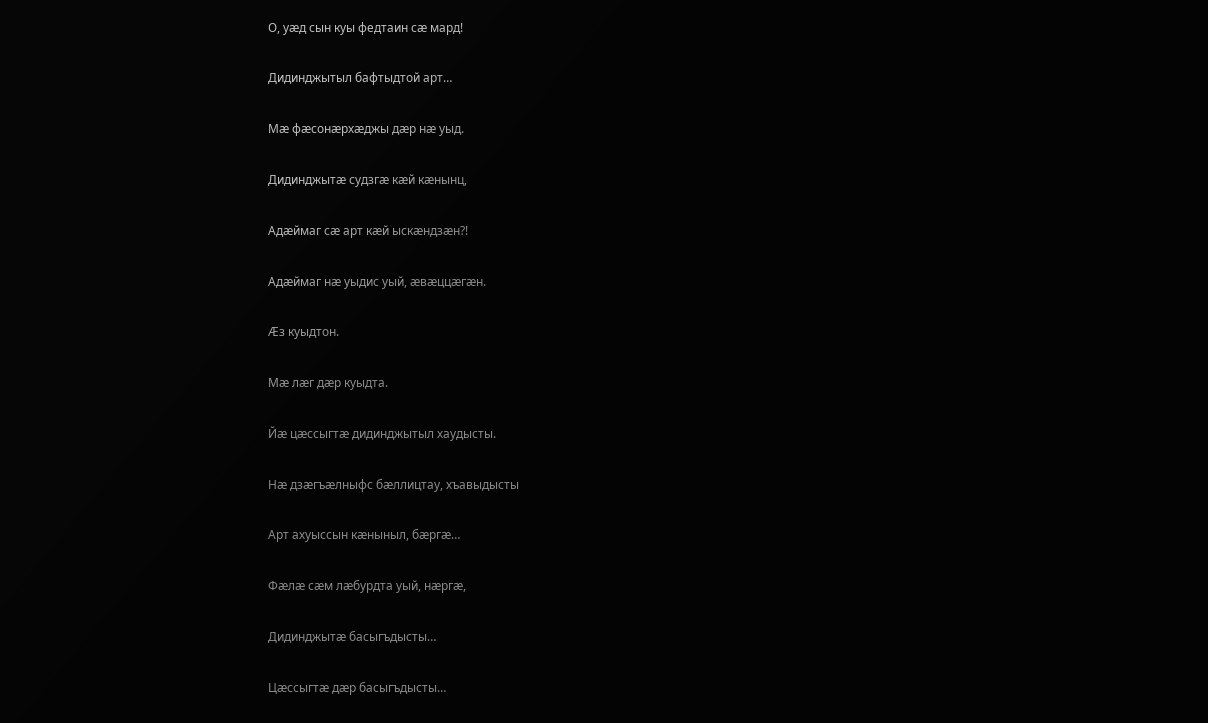О, уæд сын куы федтаин сæ мард!

Дидинджытыл бафтыдтой арт…

Мæ фæсонæрхæджы дæр нæ уыд.

Дидинджытæ судзгæ кæй кæнынц,

Адæймаг сæ арт кæй ыскæндзæн?!

Адæймаг нæ уыдис уый, æвæццæгæн.

Æз куыдтон.

Мæ лæг дæр куыдта.

Йæ цæссыгтæ дидинджытыл хаудысты.

Нæ дзæгъæлныфс бæллицтау, хъавыдысты

Арт ахуыссын кæныныл, бæргæ…

Фæлæ сæм лæбурдта уый, нæргæ,

Дидинджытæ басыгъдысты…

Цæссыгтæ дæр басыгъдысты…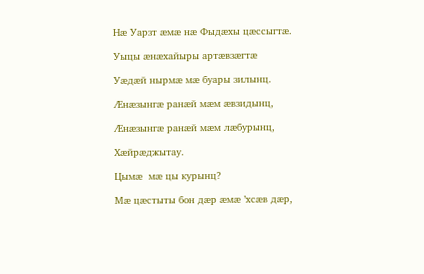Нæ Уарзт æмæ нæ Фыдæхы цæссыгтæ.

Уыцы æнæхайыры артæвзæгтæ

Уæдæй нырмæ мæ буары зилынц.

Æнæзынгæ ранæй мæм æвзидынц,

Æнæзынгæ ранæй мæм лæбурынц,

Хæйрæджытау.

Цымæ  мæ цы курынц?

Мæ цæстыты бон дæр æмæ ’хсæв дæр,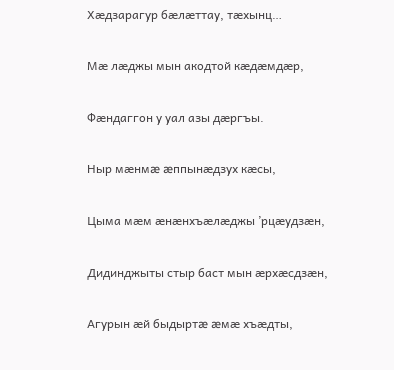Хæдзарагур бæлæттау, тæхынц…

Мæ лæджы мын акодтой кæдæмдæр,

Фæндаггон у уал азы дæргъы.

Ныр мæнмæ æппынæдзух кæсы,

Цыма мæм æнæнхъæлæджы ’рцæудзæн,

Дидинджыты стыр баст мын æрхæсдзæн,

Агурын æй быдыртæ æмæ хъæдты,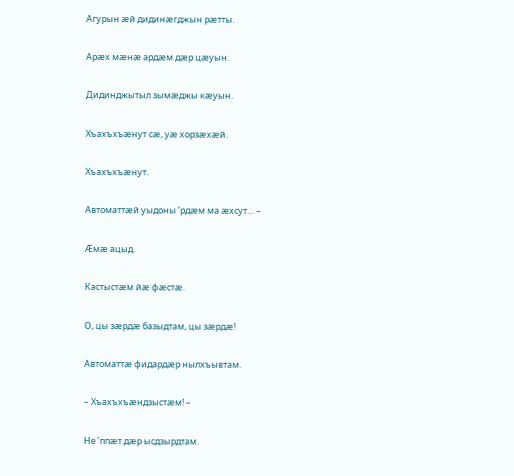Агурын æй дидинæгджын рæтты.

Арæх мæнæ ардæм дæр цæуын.

Дидинджытыл зымæджы кæуын.

Хъахъхъæнут сæ, уæ хорзæхæй.

Хъахъхъæнут.

Автоматтæй уыдоны ’рдæм ма æхсут… –

Æмæ ацыд.

Кастыстæм йæ фæстæ.

О, цы зæрдæ базыдтам, цы зæрдæ!

Автоматтæ фидардæр нылхъывтам.

– Хъахъхъæндзыстæм! –

Не ’ппæт дæр ысдзырдтам.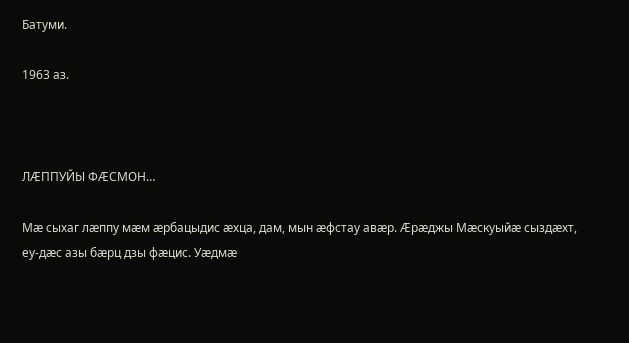Батуми.

1963 аз.



ЛÆППУЙЫ ФÆСМОН…

Мæ сыхаг лæппу мæм æрбацыдис æхца, дам, мын æфстау авæр. Æрæджы Мæскуыйæ сыздæхт, еу-дæс азы бæрц дзы фæцис. Уæдмæ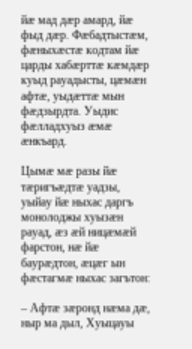йæ мад дæр амард, йæ фыд дæр. Фæбадтыстæм, фæныхæстæ кодтам йæ царды хабæрттæ кæмдæр куыд рауадысты, цæмæн афтæ, уыдæттæ мын фæдзырдта. Уыдис фæлладхуыз æмæ æнкъард.

Цымæ мæ разы йæ тæригъæдтæ уадзы, уыйау йæ ныхас даргъ монолоджы хуызæн рауад, æз æй ницæмæй фарстон, нæ йæ баурæдтон, æцæг ын фæстагмæ ныхас загътон:

– Афтæ зæронд нæма дæ, ныр ма дыл, Хуыцауы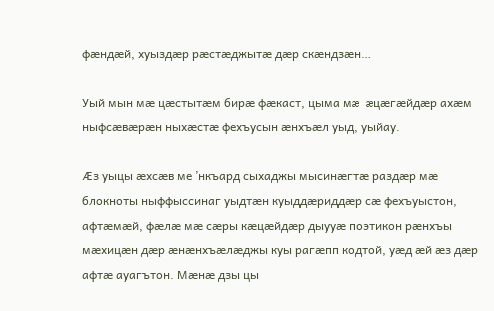фæндæй, хуыздæр рæстæджытæ дæр скæндзæн…

Уый мын мæ цæстытæм бирæ фæкаст, цыма мæ æцæгæйдæр ахæм ныфсæвæрæн ныхæстæ фехъусын æнхъæл уыд, уыйау.

Æз уыцы æхсæв ме ’нкъард сыхаджы мысинæгтæ раздæр мæ блокноты ныффыссинаг уыдтæн куыддæриддæр сæ фехъуыстон, афтæмæй, фæлæ мæ сæры кæцæйдæр дыууæ поэтикон рæнхъы мæхицæн дæр æнæнхъæлæджы куы рагæпп кодтой, уæд æй æз дæр афтæ ауагътон. Мæнæ дзы цы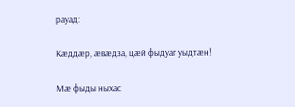рауад:

Кæддæр, æвæдза, цæй фыдуаг уыдтæн!

Мæ фыды ныхас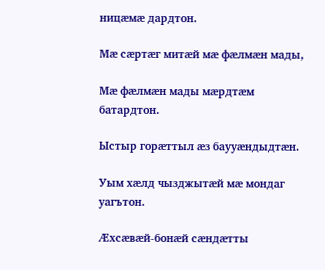ницæмæ дардтон.

Мæ сæртæг митæй мæ фæлмæн мады,

Мæ фæлмæн мады мæрдтæм батардтон.

Ыстыр горæттыл æз баууæндыдтæн.

Уым хæлд чызджытæй мæ мондаг уагътон.

Æхсæвæй-бонæй сæндæтты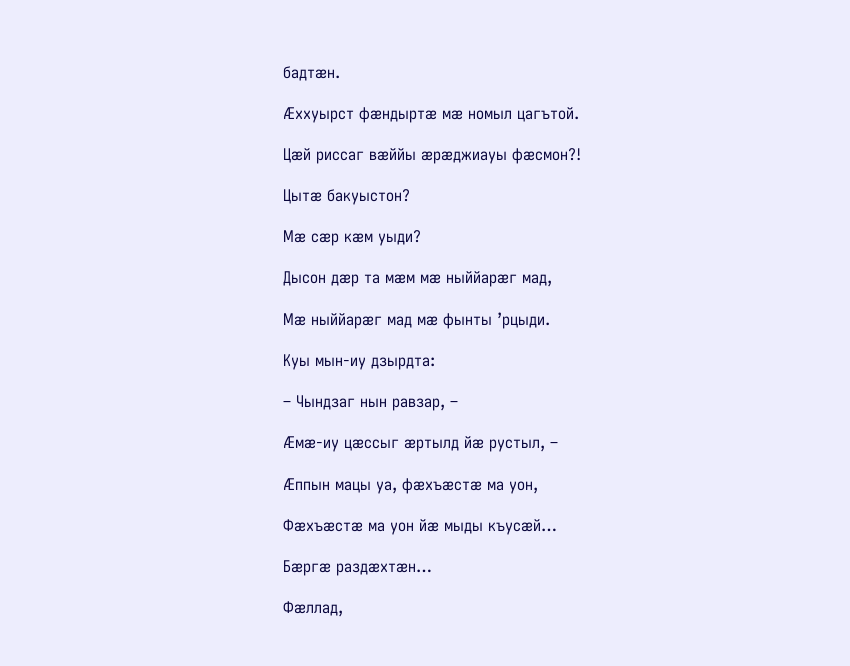бадтæн.

Æххуырст фæндыртæ мæ номыл цагътой.

Цæй риссаг вæййы æрæджиауы фæсмон?!

Цытæ бакуыстон?

Мæ сæр кæм уыди?

Дысон дæр та мæм мæ ныййарæг мад,

Мæ ныййарæг мад мæ фынты ’рцыди.

Куы мын-иу дзырдта:

– Чындзаг нын равзар, –

Æмæ-иу цæссыг æртылд йæ рустыл, –

Æппын мацы уа, фæхъæстæ ма уон,

Фæхъæстæ ма уон йæ мыды къусæй…

Бæргæ раздæхтæн…

Фæллад,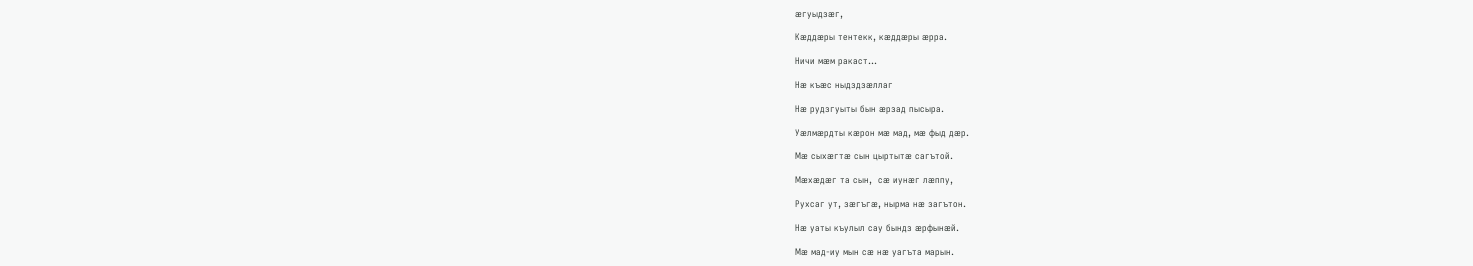æгуыдзæг,

Кæддæры тентекк, кæддæры æрра.

Ничи мæм ракаст…

Нæ къæс ныдздзæллаг

Нæ рудзгуыты бын æрзад пысыра.

Уæлмæрдты кæрон мæ мад, мæ фыд дæр.

Мæ сыхæгтæ сын цыртытæ сагътой.

Мæхæдæг та сын,  сæ иунæг лæппу,

Рухсаг ут, зæгъгæ, нырма нæ загътон.

Нæ уаты къулыл сау бындз æрфынæй.

Мæ мад-иу мын сæ нæ уагъта марын.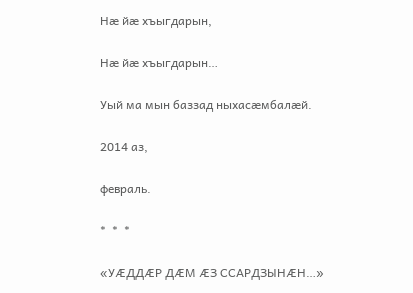Нæ йæ хъыгдарын,

Нæ йæ хъыгдарын…

Уый ма мын баззад ныхасæмбалæй.

2014 аз,

февраль.

*  *  *

«УÆДДÆР ДÆМ ÆЗ ССАРДЗЫНÆН…»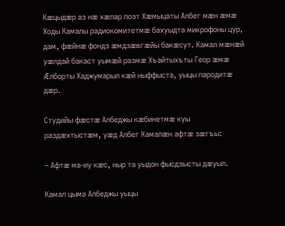Кæцыдæр аз нæ хæлар поэт Хæмыцаты Албег мæн æмæ Ходы Камалы радиокомитетмæ бахуыдта микрофоны цур, дам, фæйнæ фондз æмдзæвгæйы бакæсут. Камал мæнæй уæлдай бакаст уымæй размæ Хъайтыхъты Геор æмæ Æлборты Хаджумарыл кæй ныффыста, уыцы пародитæ дæр.

Студийы фæстæ Албеджы кæбинетмæ куы раздæхтыстæм, уæд Албег Камалæн афтæ зæгъы:

– Афтæ ма-иу кæс, ныр та уыдон фысдзысты дæуыл.

Камал цыма Албеджы уыцы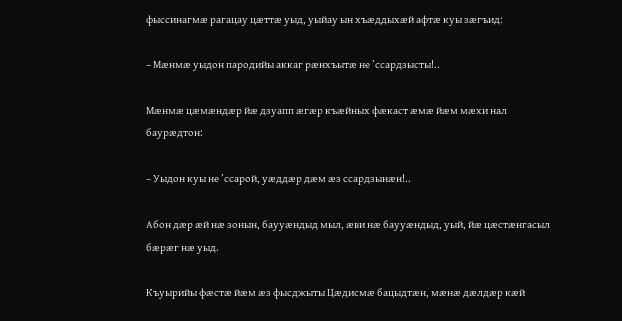фыссинагмæ рагацау цæттæ уыд, уыйау ын хъæддыхæй афтæ куы зæгъид:

– Мæнмæ уыдон пародийы аккаг рæнхъытæ не ’ссардзысты!..

Мæнмæ цæмæндæр йæ дзуапп æгæр къæйных фæкаст æмæ йæм мæхи нал баурæдтон:

– Уыдон куы не ’ссарой, уæддæр дæм æз ссардзынæн!..

Абон дæр æй нæ зонын, баууæндыд мыл, æви нæ баууæндыд, уый, йæ цæстæнгасыл бæрæг нæ уыд.

Къуырийы фæстæ йæм æз фысджыты Цæдисмæ бацыдтæн, мæнæ дæлдæр кæй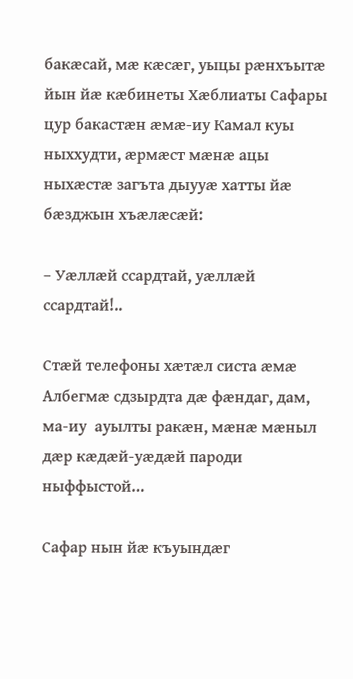бакæсай, мæ кæсæг, уыцы рæнхъытæ йын йæ кæбинеты Хæблиаты Сафары цур бакастæн æмæ-иу Камал куы ныххудти, æрмæст мæнæ ацы ныхæстæ загъта дыууæ хатты йæ бæзджын хъæлæсæй:

– Уæллæй ссардтай, уæллæй ссардтай!..

Стæй телефоны хæтæл систа æмæ Албегмæ сдзырдта дæ фæндаг, дам, ма-иу  ауылты ракæн, мæнæ мæныл дæр кæдæй-уæдæй пароди ныффыстой…

Сафар нын йæ къуындæг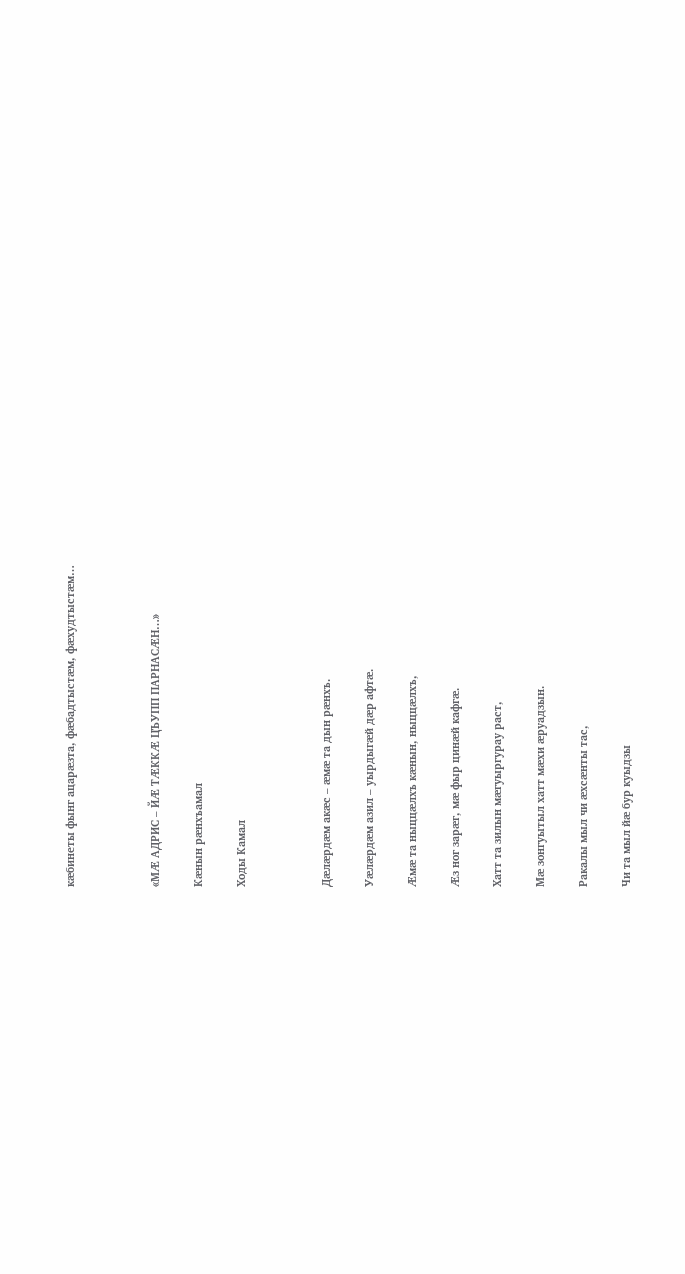кæбинеты фынг ацарæзта, фæбадтыстæм, фæхудтыстæм…



«МÆ АДРИС – ЙÆ ТÆККÆ ЦЪУПП ПАРНАСÆН…»

Кæнын рæнхъамал

Ходы Камал



Дæлæрдæм акæс – æмæ та дын рæнхъ.

Уæлæрдæм азил – уырдыгæй дæр афтæ.

Æмæ та ныццæлхъ кæнын, ныццæлхъ,

Æз ног зарæг, мæ фыр цинæй кафгæ.

Хатт та зилын мæгуыргурау раст,

Мæ зонгуытыл хатт мæхи æруадзын.

Ракалы мыл чи æхсæнты тас,

Чи та мыл йæ бур куыдзы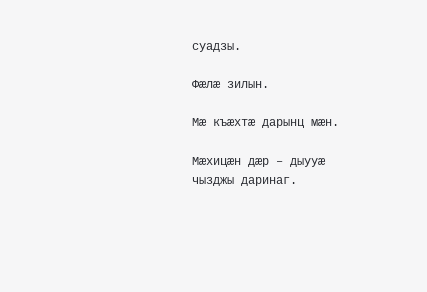суадзы.

Фæлæ зилын.

Мæ къæхтæ дарынц мæн.

Мæхицæн дæр – дыууæ чызджы даринаг.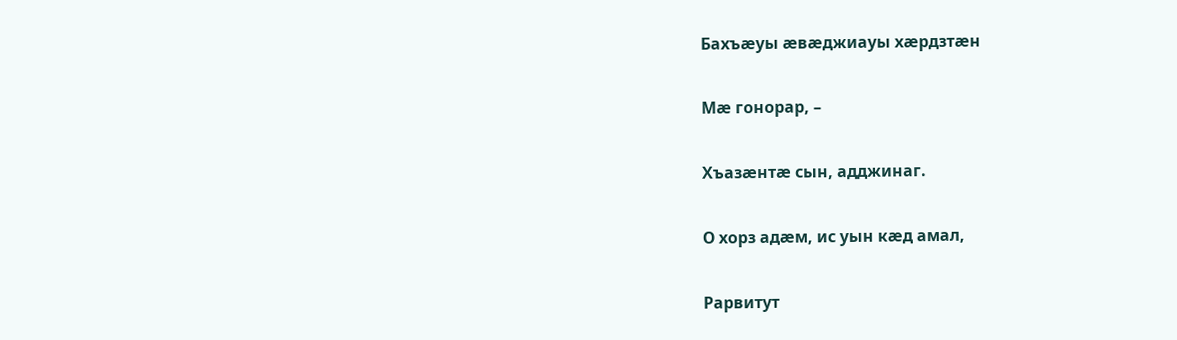Бахъæуы æвæджиауы хæрдзтæн

Мæ гонорар, –

Хъазæнтæ сын, адджинаг.

О хорз адæм, ис уын кæд амал,

Рарвитут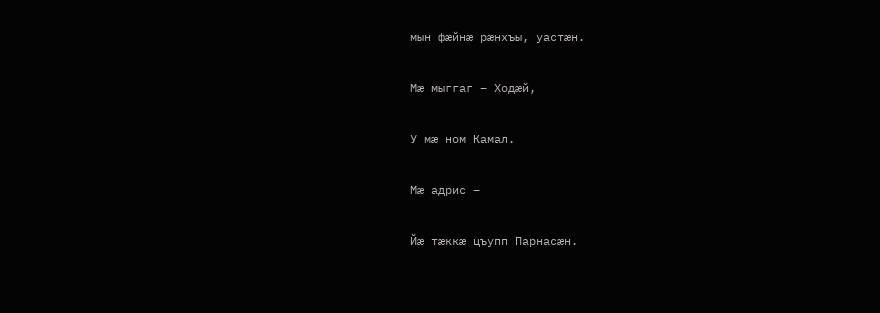мын фæйнæ рæнхъы, уастæн.

Мæ мыггаг – Ходæй,

У мæ ном Камал.

Мæ адрис –

Йæ тæккæ цъупп Парнасæн.